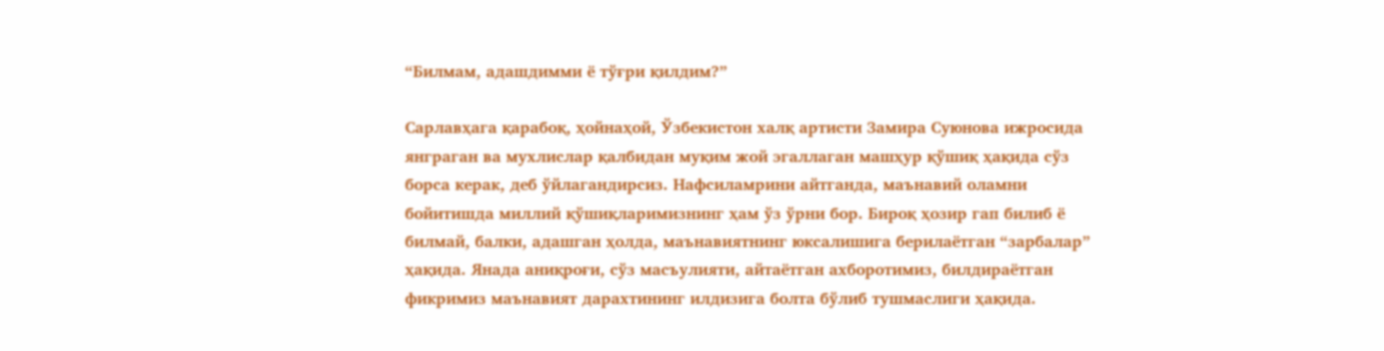“Билмам, адашдимми ё тўғри қилдим?”

Сарлавҳага қарабоқ, ҳойнаҳой, Ўзбекистон халқ артисти Замира Суюнова ижросида янграган ва мухлислар қалбидан муқим жой эгаллаган машҳур қўшиқ ҳақида сўз борса керак, деб ўйлагандирсиз. Нафсиламрини айтганда, маънавий оламни бойитишда миллий қўшиқларимизнинг ҳам ўз ўрни бор. Бироқ ҳозир гап билиб ё билмай, балки, адашган ҳолда, маънавиятнинг юксалишига берилаётган “зарбалар” ҳақида. Янада аниқроғи, сўз масъулияти, айтаётган ахборотимиз, билдираётган фикримиз маънавият дарахтининг илдизига болта бўлиб тушмаслиги ҳақида.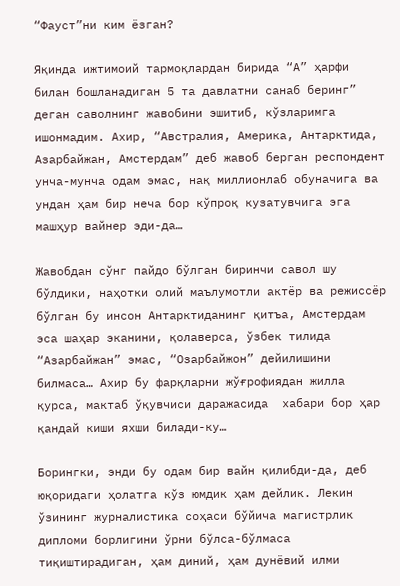“Фауст”ни ким ёзган?

Яқинда ижтимоий тармоқлардан бирида “А” ҳарфи билан бошланадиган 5 та давлатни санаб беринг” деган саволнинг жавобини эшитиб, кўзларимга ишонмадим. Ахир, “Австралия, Америка, Антарктида, Азарбайжан, Амстердам” деб жавоб берган респондент унча-мунча одам эмас, нақ миллионлаб обуначига ва ундан ҳам бир неча бор кўпроқ кузатувчига эга машҳур вайнер эди-да…

Жавобдан сўнг пайдо бўлган биринчи савол шу бўлдики, наҳотки олий маълумотли актёр ва режиссёр бўлган бу инсон Антарктиданинг қитъа, Амстердам эса шаҳар эканини, қолаверса, ўзбек тилида “Азарбайжан” эмас, “Озарбайжон” дейилишини билмаса… Ахир бу фарқларни жўғрофиядан жилла қурса, мактаб ўқувчиси даражасида  хабари бор ҳар қандай киши яхши билади-ку…

Борингки, энди бу одам бир вайн қилибди-да, деб юқоридаги ҳолатга кўз юмдик ҳам дейлик. Лекин ўзининг журналистика соҳаси бўйича магистрлик дипломи борлигини ўрни бўлса-бўлмаса тиқиштирадиган, ҳам диний, ҳам дунёвий илми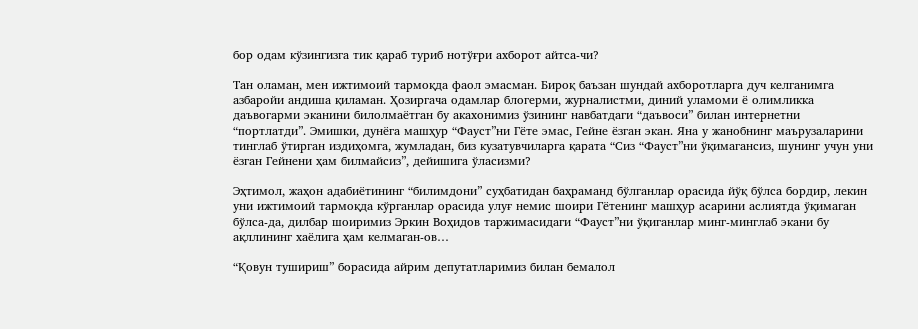бор одам кўзингизга тик қараб туриб нотўғри ахборот айтса-чи?

Тан оламан, мен ижтимоий тармоқда фаол эмасман. Бироқ баъзан шундай ахборотларга дуч келганимга азбаройи андиша қиламан. Ҳозиргача одамлар блогерми, журналистми, диний уламоми ё олимликка даъвогарми эканини билолмаётган бу акахонимиз ўзининг навбатдаги “даъвоси” билан интернетни “портлатди”. Эмишки, дунёга машҳур “Фауст”ни Гёте эмас, Гейне ёзган экан. Яна у жанобнинг маърузаларини тинглаб ўтирган издиҳомга, жумладан, биз кузатувчиларга қарата “Сиз “Фауст”ни ўқимагансиз, шунинг учун уни ёзган Гейнени ҳам билмайсиз”, дейишига ўласизми?

Эҳтимол, жаҳон адабиётининг “билимдони” суҳбатидан баҳраманд бўлганлар орасида йўқ бўлса бордир, лекин уни ижтимоий тармоқда кўрганлар орасида улуғ немис шоири Гётенинг машҳур асарини аслиятда ўқимаган бўлса-да, дилбар шоиримиз Эркин Воҳидов таржимасидаги “Фауст”ни ўқиганлар минг-минглаб экани бу ақллининг хаёлига ҳам келмаган-ов…

“Қовун тушириш” борасида айрим депутатларимиз билан бемалол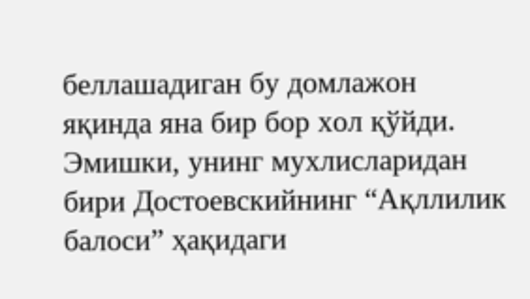беллашадиган бу домлажон яқинда яна бир бор хол қўйди. Эмишки, унинг мухлисларидан бири Достоевскийнинг “Ақллилик балоси” ҳақидаги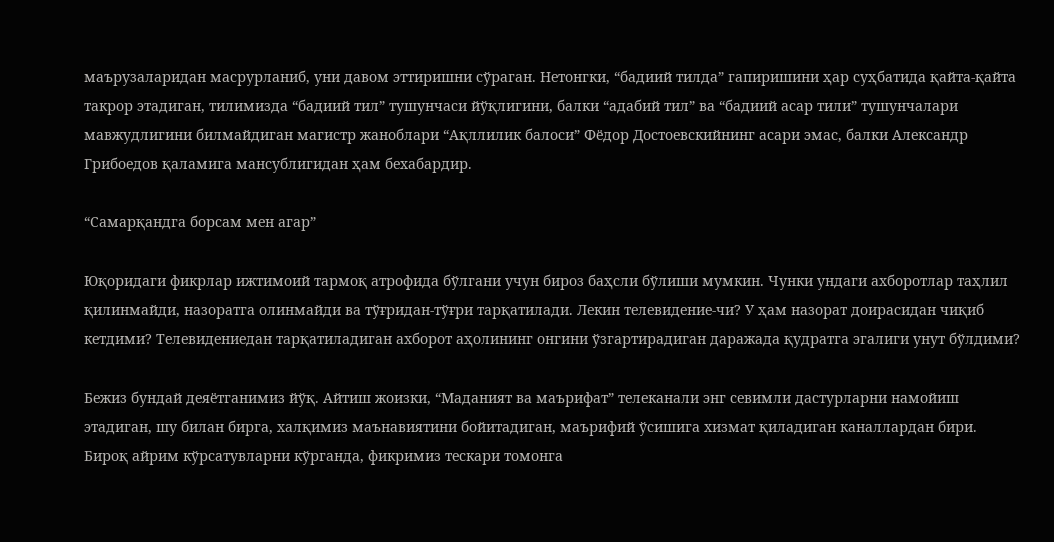маърузаларидан масрурланиб, уни давом эттиришни сўраган. Нетонгки, “бадиий тилда” гапиришини ҳар суҳбатида қайта-қайта такрор этадиган, тилимизда “бадиий тил” тушунчаси йўқлигини, балки “адабий тил” ва “бадиий асар тили” тушунчалари мавжудлигини билмайдиган магистр жаноблари “Ақллилик балоси” Фёдор Достоевскийнинг асари эмас, балки Александр Грибоедов қаламига мансублигидан ҳам бехабардир.

“Самарқандга борсам мен агар”

Юқоридаги фикрлар ижтимоий тармоқ атрофида бўлгани учун бироз баҳсли бўлиши мумкин. Чунки ундаги ахборотлар таҳлил қилинмайди, назоратга олинмайди ва тўғридан-тўғри тарқатилади. Лекин телевидение-чи? У ҳам назорат доирасидан чиқиб кетдими? Телевидениедан тарқатиладиган ахборот аҳолининг онгини ўзгартирадиган даражада қудратга эгалиги унут бўлдими?

Бежиз бундай деяётганимиз йўқ. Айтиш жоизки, “Маданият ва маърифат” телеканали энг севимли дастурларни намойиш этадиган, шу билан бирга, халқимиз маънавиятини бойитадиган, маърифий ўсишига хизмат қиладиган каналлардан бири. Бироқ айрим кўрсатувларни кўрганда, фикримиз тескари томонга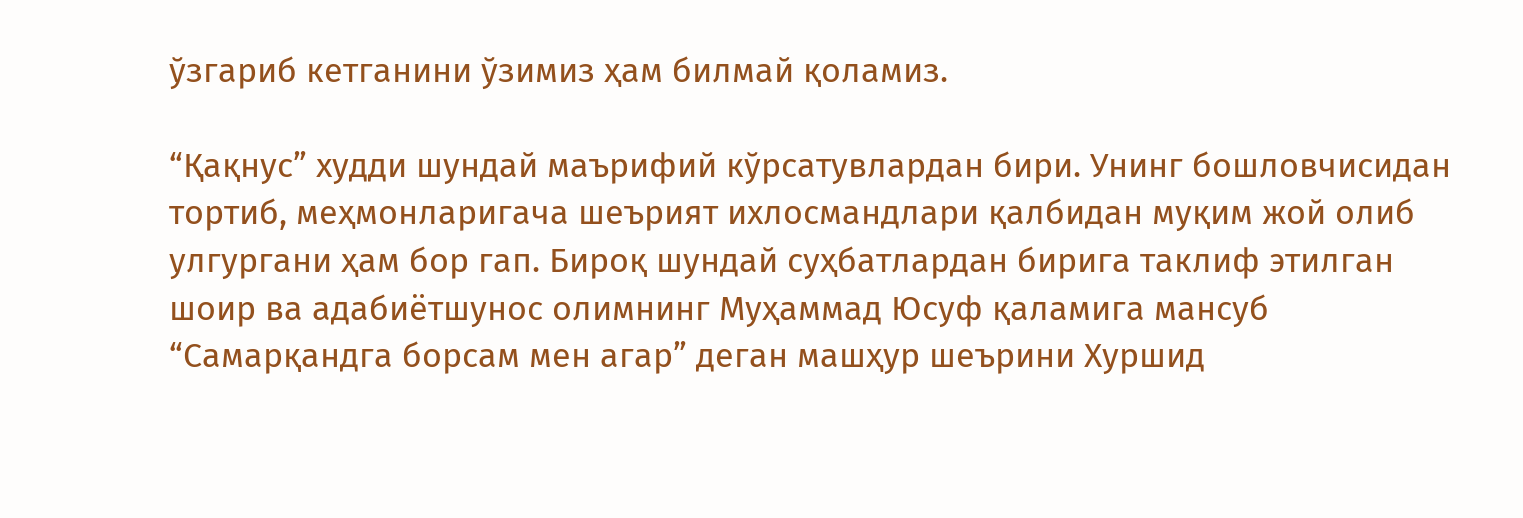ўзгариб кетганини ўзимиз ҳам билмай қоламиз.

“Қақнус” худди шундай маърифий кўрсатувлардан бири. Унинг бошловчисидан тортиб, меҳмонларигача шеърият ихлосмандлари қалбидан муқим жой олиб улгургани ҳам бор гап. Бироқ шундай суҳбатлардан бирига таклиф этилган шоир ва адабиётшунос олимнинг Муҳаммад Юсуф қаламига мансуб “Самарқандга борсам мен агар” деган машҳур шеърини Хуршид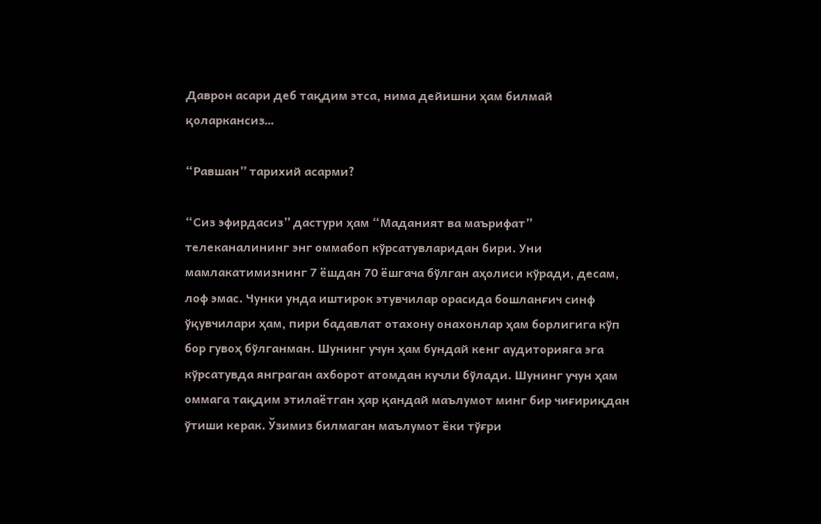Даврон асари деб тақдим этса, нима дейишни ҳам билмай қоларкансиз…

“Равшан” тарихий асарми?

“Сиз эфирдасиз” дастури ҳам “Маданият ва маърифат” телеканалининг энг оммабоп кўрсатувларидан бири. Уни мамлакатимизнинг 7 ёшдан 70 ёшгача бўлган аҳолиси кўради, десам, лоф эмас. Чунки унда иштирок этувчилар орасида бошланғич синф ўқувчилари ҳам, пири бадавлат отахону онахонлар ҳам борлигига кўп бор гувоҳ бўлганман. Шунинг учун ҳам бундай кенг аудиторияга эга кўрсатувда янграган ахборот атомдан кучли бўлади. Шунинг учун ҳам оммага тақдим этилаётган ҳар қандай маълумот минг бир чиғириқдан ўтиши керак. Ўзимиз билмаган маълумот ёки тўғри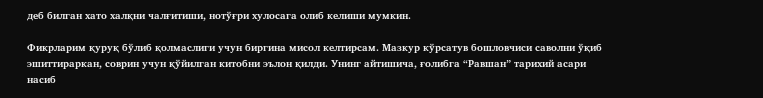деб билган хато халқни чалғитиши, нотўғри хулосага олиб келиши мумкин.

Фикрларим қуруқ бўлиб қолмаслиги учун биргина мисол келтирсам. Мазкур кўрсатув бошловчиси саволни ўқиб эшиттираркан, соврин учун қўйилган китобни эълон қилди. Унинг айтишича, ғолибга “Равшан” тарихий асари насиб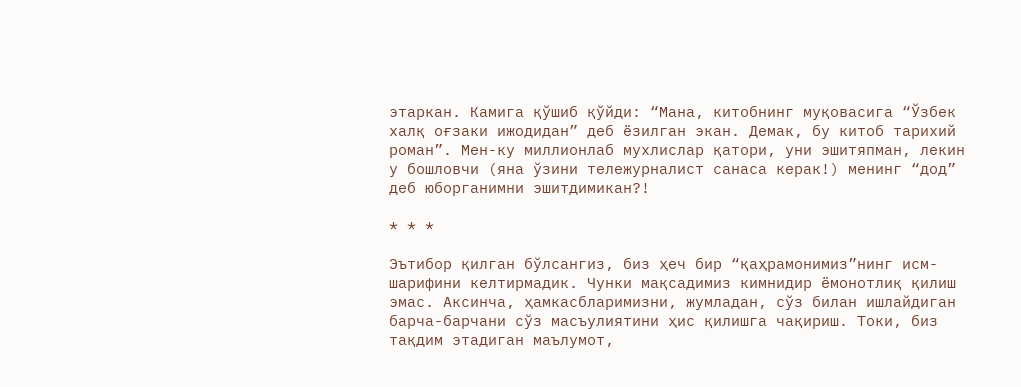этаркан. Камига қўшиб қўйди: “Мана, китобнинг муқовасига “Ўзбек халқ оғзаки ижодидан” деб ёзилган экан. Демак, бу китоб тарихий роман”. Мен-ку миллионлаб мухлислар қатори, уни эшитяпман, лекин у бошловчи (яна ўзини тележурналист санаса керак!) менинг “дод” деб юборганимни эшитдимикан?!

* * *

Эътибор қилган бўлсангиз, биз ҳеч бир “қаҳрамонимиз”нинг исм-шарифини келтирмадик. Чунки мақсадимиз кимнидир ёмонотлиқ қилиш эмас. Аксинча, ҳамкасбларимизни, жумладан, сўз билан ишлайдиган барча-барчани сўз масъулиятини ҳис қилишга чақириш. Токи, биз тақдим этадиган маълумот,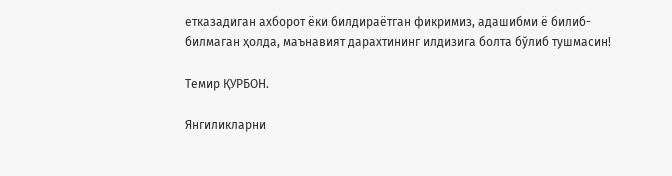етказадиган ахборот ёки билдираётган фикримиз, адашибми ё билиб-билмаган ҳолда, маънавият дарахтининг илдизига болта бўлиб тушмасин!

Темир ҚУРБОН.

Янгиликларни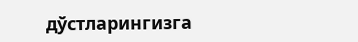дўстларингизга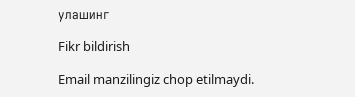улашинг

Fikr bildirish

Email manzilingiz chop etilmaydi.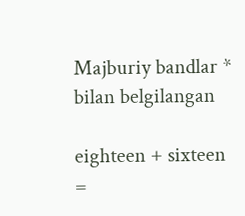Majburiy bandlar * bilan belgilangan

eighteen + sixteen =